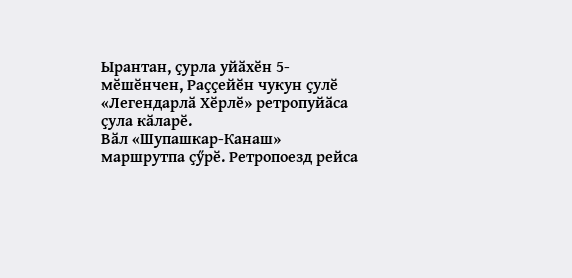Ырантан, ҫурла уйӑхӗн 5-мӗшӗнчен, Раҫҫейӗн чукун ҫулӗ «Легендарлӑ Хӗрлӗ» ретропуйӑса ҫула кӑларӗ.
Вӑл «Шупашкар-Канаш» маршрутпа ҫӳрӗ. Ретропоезд рейса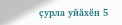ҫурла уйӑхӗн 5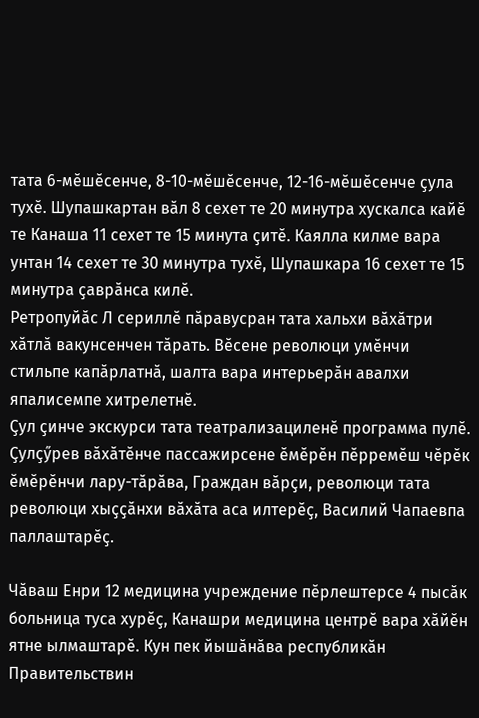тата 6-мӗшӗсенче, 8-10-мӗшӗсенче, 12-16-мӗшӗсенче ҫула тухӗ. Шупашкартан вӑл 8 сехет те 20 минутра хускалса кайӗ те Канаша 11 сехет те 15 минута ҫитӗ. Каялла килме вара унтан 14 сехет те 30 минутра тухӗ, Шупашкара 16 сехет те 15 минутра ҫаврӑнса килӗ.
Ретропуйӑс Л сериллӗ пӑравусран тата хальхи вӑхӑтри хӑтлӑ вакунсенчен тӑрать. Вӗсене революци умӗнчи стильпе капӑрлатнӑ, шалта вара интерьерӑн авалхи япалисемпе хитрелетнӗ.
Ҫул ҫинче экскурси тата театрализациленӗ программа пулӗ. Ҫулҫӳрев вӑхӑтӗнче пассажирсене ӗмӗрӗн пӗрремӗш чӗрӗк ӗмӗрӗнчи лару-тӑрӑва, Граждан вӑрҫи, революци тата революци хыҫҫӑнхи вӑхӑта аса илтерӗҫ, Василий Чапаевпа паллаштарӗҫ.

Чӑваш Енри 12 медицина учреждение пӗрлештерсе 4 пысӑк больница туса хурӗҫ, Канашри медицина центрӗ вара хӑйӗн ятне ылмаштарӗ. Кун пек йышӑнӑва республикӑн Правительствин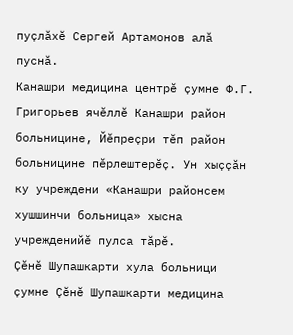пуҫлӑхӗ Сергей Артамонов алӑ пуснӑ.
Канашри медицина центрӗ ҫумне Ф.Г. Григорьев ячӗллӗ Канашри район больницине, Йӗпреҫри тӗп район больницине пӗрлештерӗҫ. Ун хыҫҫӑн ку учреждени «Канашри районсем хушшинчи больница» хысна учрежденийӗ пулса тӑрӗ.
Ҫӗнӗ Шупашкарти хула больници ҫумне Ҫӗнӗ Шупашкарти медицина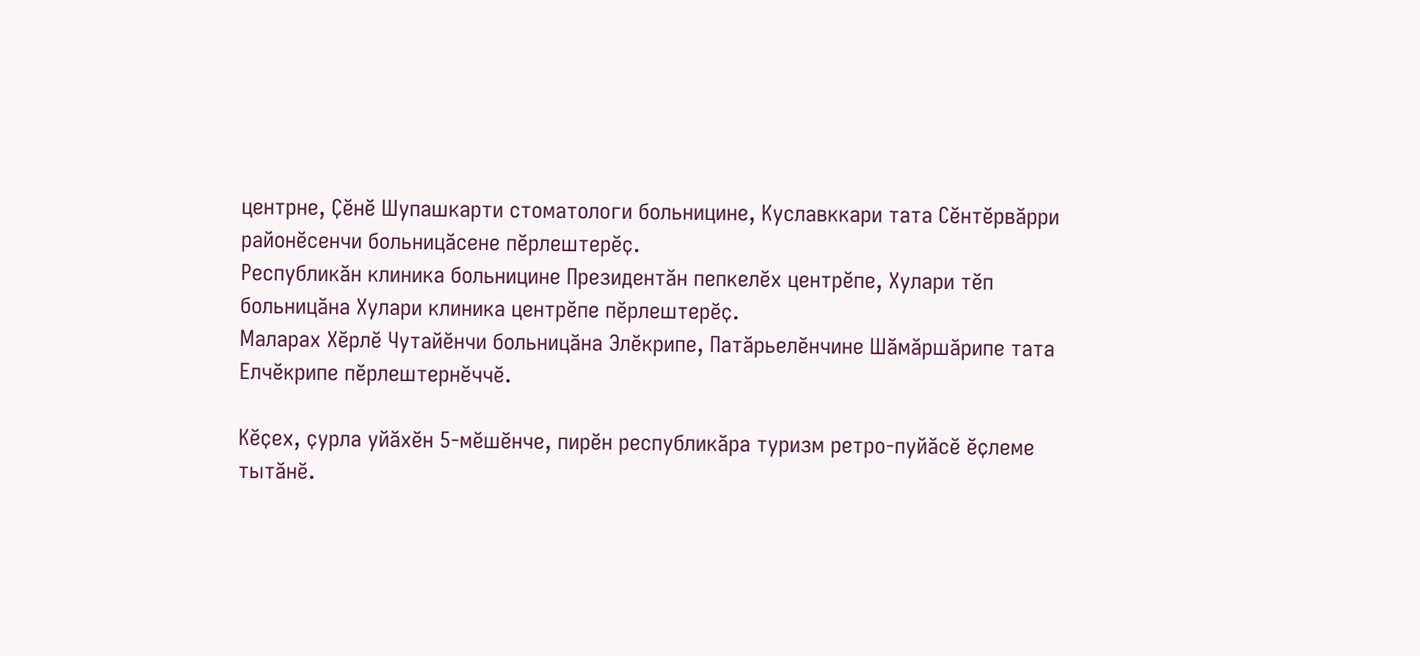центрне, Ҫӗнӗ Шупашкарти стоматологи больницине, Куславккари тата Сӗнтӗрвӑрри районӗсенчи больницӑсене пӗрлештерӗҫ.
Республикӑн клиника больницине Президентӑн пепкелӗх центрӗпе, Хулари тӗп больницӑна Хулари клиника центрӗпе пӗрлештерӗҫ.
Маларах Хӗрлӗ Чутайӗнчи больницӑна Элӗкрипе, Патӑрьелӗнчине Шӑмӑршӑрипе тата Елчӗкрипе пӗрлештернӗччӗ.

Кӗҫех, ҫурла уйӑхӗн 5-мӗшӗнче, пирӗн республикӑра туризм ретро-пуйӑсӗ ӗҫлеме тытӑнӗ.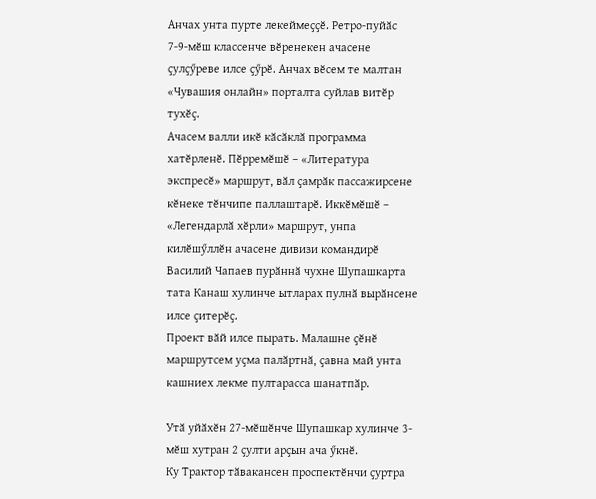Анчах унта пурте лекеймеҫҫӗ. Ретро-пуйӑс 7-9-мӗш классенче вӗренекен ачасене ҫулҫӳреве илсе ҫӳрӗ. Анчах вӗсем те малтан «Чувашия онлайн» порталта суйлав витӗр тухӗҫ.
Ачасем валли икӗ кӑсӑклӑ программа хатӗрленӗ. Пӗрремӗшӗ – «Литература экспресӗ» маршрут, вӑл ҫамрӑк пассажирсене кӗнеке тӗнчипе паллаштарӗ. Иккӗмӗшӗ – «Легендарлӑ хӗрли» маршрут, унпа килӗшӳллӗн ачасене дивизи командирӗ Василий Чапаев пурӑннӑ чухне Шупашкарта тата Канаш хулинче ытларах пулнӑ вырӑнсене илсе ҫитерӗҫ.
Проект вӑй илсе пырать. Малашне ҫӗнӗ маршрутсем уҫма палӑртнӑ, ҫавна май унта кашниех лекме пултарасса шанатпӑр.

Утӑ уйӑхӗн 27-мӗшӗнче Шупашкар хулинче 3-мӗш хутран 2 ҫулти арҫын ача ӳкнӗ.
Ку Трактор тӑвакансен проспектӗнчи ҫуртра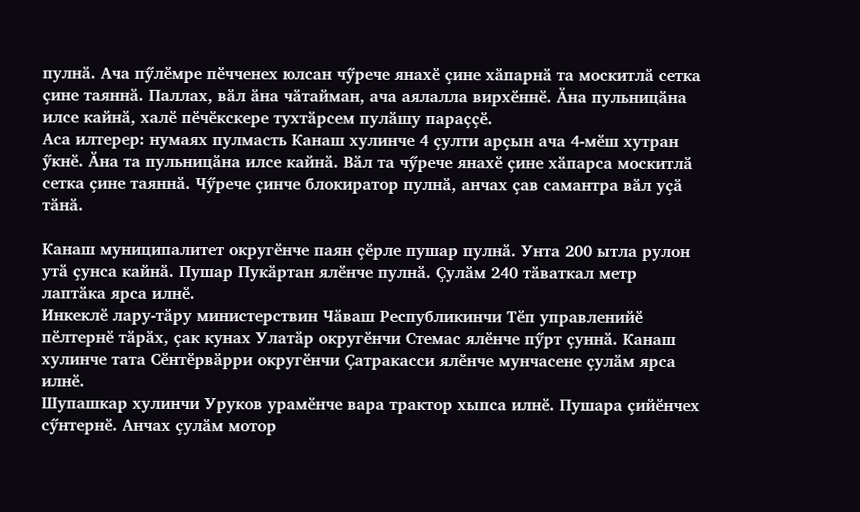пулнӑ. Ача пӳлӗмре пӗчченех юлсан чӳрече янахӗ ҫине хӑпарнӑ та москитлӑ сетка ҫине таяннӑ. Паллах, вӑл ӑна чӑтайман, ача аялалла вирхӗннӗ. Ӑна пульницӑна илсе кайнӑ, халӗ пӗчӗкскере тухтӑрсем пулӑшу параҫҫӗ.
Аса илтерер: нумаях пулмасть Канаш хулинче 4 ҫулти арҫын ача 4-мӗш хутран ӳкнӗ. Ӑна та пульницӑна илсе кайнӑ. Вӑл та чӳрече янахӗ ҫине хӑпарса москитлӑ сетка ҫине таяннӑ. Чӳрече ҫинче блокиратор пулнӑ, анчах ҫав самантра вӑл уҫӑ тӑнӑ.

Канаш муниципалитет округӗнче паян ҫӗрле пушар пулнӑ. Унта 200 ытла рулон утӑ ҫунса кайнӑ. Пушар Пукӑртан ялӗнче пулнӑ. Ҫулӑм 240 тӑваткал метр лаптӑка ярса илнӗ.
Инкеклӗ лару-тӑру министерствин Чӑваш Республикинчи Тӗп управленийӗ пӗлтернӗ тӑрӑх, ҫак кунах Улатӑр округӗнчи Стемас ялӗнче пӳрт ҫуннӑ. Канаш хулинче тата Сӗнтӗрвӑрри округӗнчи Ҫатракасси ялӗнче мунчасене ҫулӑм ярса илнӗ.
Шупашкар хулинчи Уруков урамӗнче вара трактор хыпса илнӗ. Пушара ҫийӗнчех сӳнтернӗ. Анчах ҫулӑм мотор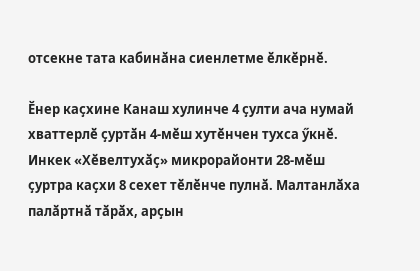отсекне тата кабинӑна сиенлетме ӗлкӗрнӗ.

Ӗнер каҫхине Канаш хулинче 4 ҫулти ача нумай хваттерлӗ ҫуртӑн 4-мӗш хутӗнчен тухса ӳкнӗ.
Инкек «Хӗвелтухӑҫ» микрорайонти 28-мӗш ҫуртра каҫхи 8 сехет тӗлӗнче пулнӑ. Малтанлӑха палӑртнӑ тӑрӑх, арҫын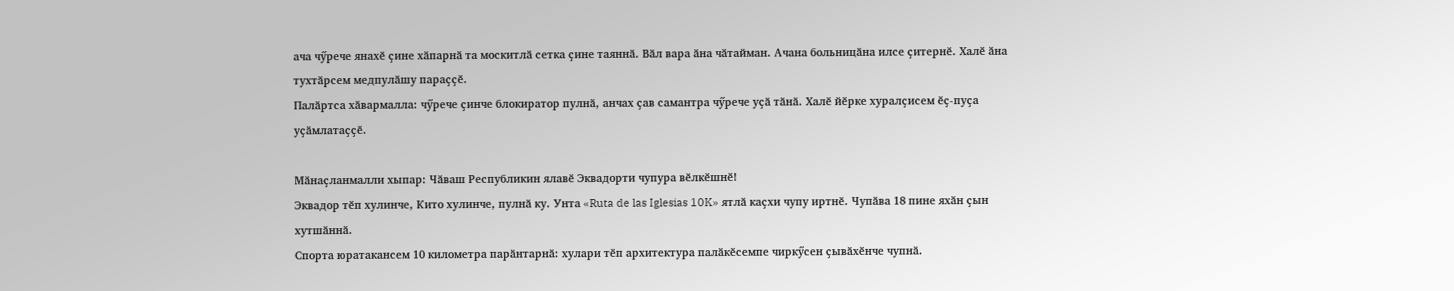ача чӳрече янахӗ ҫине хӑпарнӑ та москитлӑ сетка ҫине таяннӑ. Вӑл вара ӑна чӑтайман. Ачана больницӑна илсе ҫитернӗ. Халӗ ӑна тухтӑрсем медпулӑшу параҫҫӗ.
Палӑртса хӑвармалла: чӳрече ҫинче блокиратор пулнӑ, анчах ҫав самантра чӳрече уҫӑ тӑнӑ. Халӗ йӗрке хуралҫисем ӗҫ-пуҫа уҫӑмлатаҫҫӗ.

Мӑнаҫланмалли хыпар: Чӑваш Республикин ялавӗ Эквадорти чупура вӗлкӗшнӗ!
Эквадор тӗп хулинче, Кито хулинче, пулнӑ ку. Унта «Ruta de las Iglesias 10K» ятлӑ каҫхи чупу иртнӗ. Чупӑва 18 пине яхӑн ҫын хутшӑннӑ.
Спорта юратакансем 10 километра парӑнтарнӑ: хулари тӗп архитектура палӑкӗсемпе чиркӳсен ҫывӑхӗнче чупнӑ.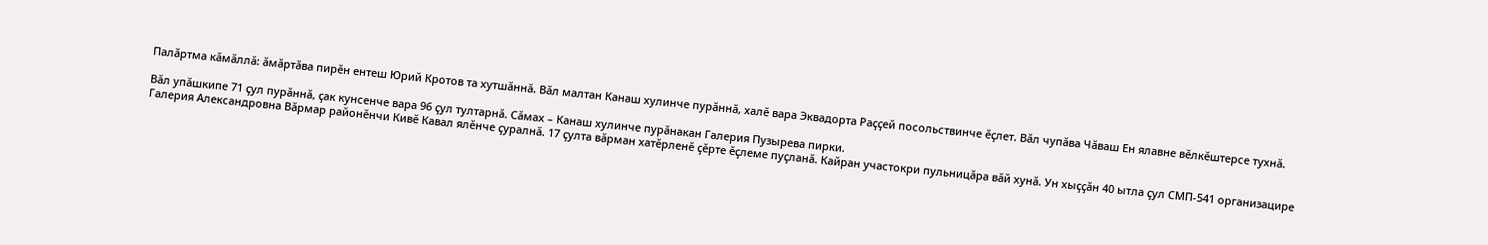Палӑртма кӑмӑллӑ: ӑмӑртӑва пирӗн ентеш Юрий Кротов та хутшӑннӑ. Вӑл малтан Канаш хулинче пурӑннӑ, халӗ вара Эквадорта Раҫҫей посольствинче ӗҫлет. Вӑл чупӑва Чӑваш Ен ялавне вӗлкӗштерсе тухнӑ.

Вӑл упӑшкипе 71 ҫул пурӑннӑ, ҫак кунсенче вара 96 ҫул тултарнӑ. Сӑмах – Канаш хулинче пурӑнакан Галерия Пузырева пирки.
Галерия Александровна Вӑрмар районӗнчи Кивӗ Кавал ялӗнче ҫуралнӑ. 17 ҫулта вӑрман хатӗрленӗ ҫӗрте ӗҫлеме пуҫланӑ. Кайран участокри пульницӑра вӑй хунӑ. Ун хыҫҫӑн 40 ытла ҫул СМП-541 организацире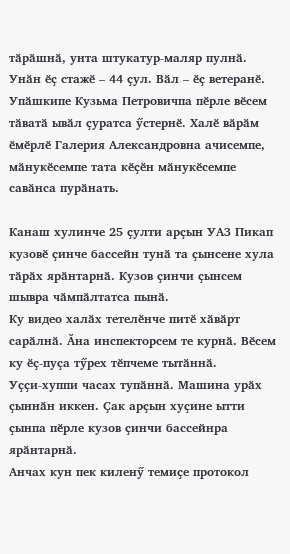тӑрӑшнӑ, унта штукатур-маляр пулнӑ. Унӑн ӗҫ стажӗ – 44 ҫул. Вӑл – ӗҫ ветеранӗ.
Упӑшкипе Кузьма Петровичпа пӗрле вӗсем тӑватӑ ывӑл ҫуратса ӳстернӗ. Халӗ вӑрӑм ӗмӗрлӗ Галерия Александровна ачисемпе, мӑнукӗсемпе тата кӗҫӗн мӑнукӗсемпе савӑнса пурӑнать.

Канаш хулинче 25 ҫулти арҫын УАЗ Пикап кузовӗ ҫинче бассейн тунӑ та ҫынсене хула тӑрӑх ярӑнтарнӑ. Кузов ҫинчи ҫынсем шывра чӑмпӑлтатса пынӑ.
Ку видео халӑх тетелӗнче питӗ хӑвӑрт сарӑлнӑ. Ӑна инспекторсем те курнӑ. Вӗсем ку ӗҫ-пуҫа тӳрех тӗпчеме тытӑннӑ.
Уҫҫи-хуппи часах тупӑннӑ. Машина урӑх ҫыннӑн иккен. Ҫак арҫын хуҫине ытти ҫынпа пӗрле кузов ҫинчи бассейнра ярӑнтарнӑ.
Анчах кун пек киленӳ темиҫе протокол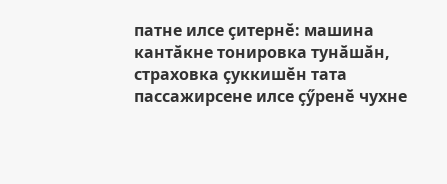патне илсе ҫитернӗ: машина кантӑкне тонировка тунӑшӑн, страховка ҫуккишӗн тата пассажирсене илсе ҫӳренӗ чухне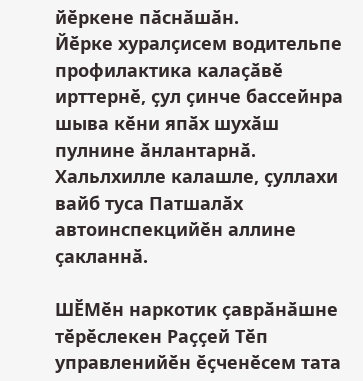йӗркене пӑснӑшӑн.
Йӗрке хуралҫисем водительпе профилактика калаҫӑвӗ ирттернӗ, ҫул ҫинче бассейнра шыва кӗни япӑх шухӑш пулнине ӑнлантарнӑ.
Хальлхилле калашле, ҫуллахи вайб туса Патшалӑх автоинспекцийӗн аллине ҫакланнӑ.

ШӖМӗн наркотик ҫаврӑнӑшне тӗрӗслекен Раҫҫей Тӗп управленийӗн ӗҫченӗсем тата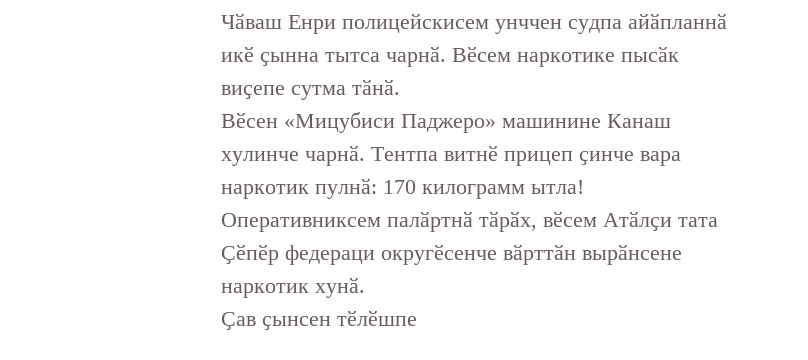Чӑваш Енри полицейскисем унччен судпа айӑпланнӑ икӗ ҫынна тытса чарнӑ. Вӗсем наркотике пысӑк виҫепе сутма тӑнӑ.
Вӗсен «Мицубиси Паджеро» машинине Канаш хулинче чарнӑ. Тентпа витнӗ прицеп ҫинче вара наркотик пулнӑ: 170 килограмм ытла! Оперативниксем палӑртнӑ тӑрӑх, вӗсем Атӑлҫи тата Ҫӗпӗр федераци округӗсенче вӑрттӑн вырӑнсене наркотик хунӑ.
Ҫав ҫынсен тӗлӗшпе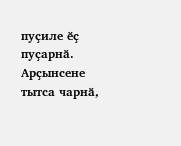пуҫиле ӗҫ пуҫарнӑ. Арҫынсене тытса чарнӑ,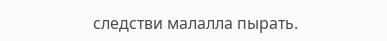следстви малалла пырать.